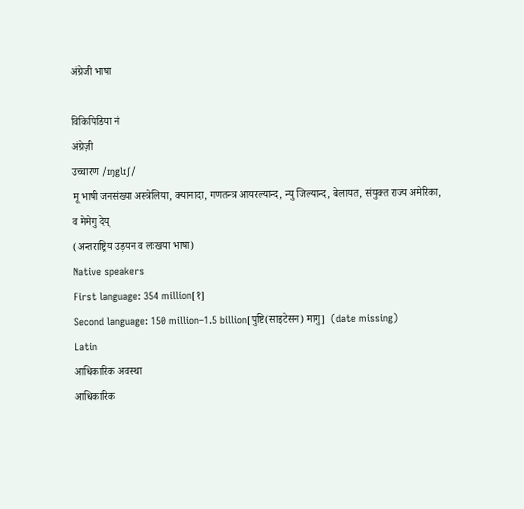अंग्रेजी भाषा

विकिपिडिया नं
अंग्रेज़ी
उच्चारण /ɪŋglɪʃ/
मू भाषी जनसंख्या अस्त्रेलिया, क्यानादा, गणतन्त्र आयरल्यान्द, न्यु जिल्यान्द, बेलायत, संयुक्त राज्य अमेरिका, व मेमेगु देय्
(अन्तराष्ट्रिय उड़यन व लःखया भाषा)
Native speakers
First language: 354 million[१]
Second language: 150 million–1.5 billion[पुष्टि(साइटेसन) मागु]  (date missing)
Latin
आधिकारिक अवस्था
आधिकारिक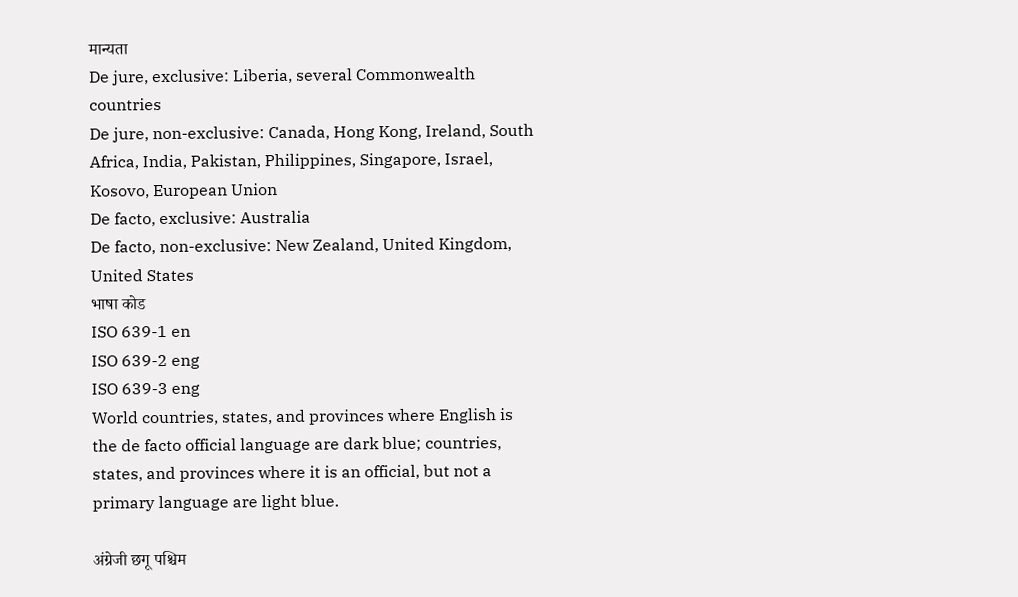मान्यता
De jure, exclusive: Liberia, several Commonwealth countries
De jure, non-exclusive: Canada, Hong Kong, Ireland, South Africa, India, Pakistan, Philippines, Singapore, Israel, Kosovo, European Union
De facto, exclusive: Australia
De facto, non-exclusive: New Zealand, United Kingdom, United States
भाषा कोड
ISO 639-1 en
ISO 639-2 eng
ISO 639-3 eng
World countries, states, and provinces where English is the de facto official language are dark blue; countries, states, and provinces where it is an official, but not a primary language are light blue.

अंग्रेजी छगू पश्चिम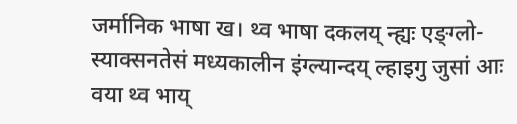जर्मानिक भाषा ख। थ्व भाषा दकलय् न्ह्यः एङ्ग्लो-स्याक्सनतेसं मध्यकालीन इंग्ल्यान्दय् ल्हाइगु जुसां आः वया थ्व भाय्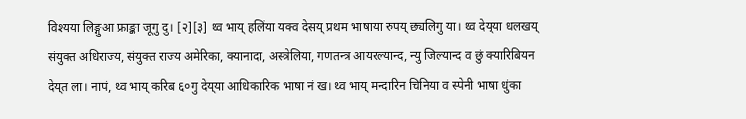विश्यया लिङ्गुआ फ्राङ्का जूगु दु। [२][३] थ्व भाय् हलिंया यक्व देसय् प्रथम भाषाया रुपय् छ्यलिगु या। थ्व देय्‌या धलखय् संयुक्त अधिराज्य, संयुक्त राज्य अमेरिका, क्यानादा, अस्त्रेलिया, गणतन्त्र आयरल्यान्द, न्यु जिल्यान्द व छुं क्यारिबियन देय्‌त ला। नापं, थ्व भाय् करिब ६०गु देय्‌या आधिकारिक भाषा नं ख। थ्व भाय् मन्दारिन चिनिया व स्पेनी भाषा धुंका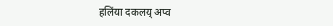हलिंया दकलय् अप्व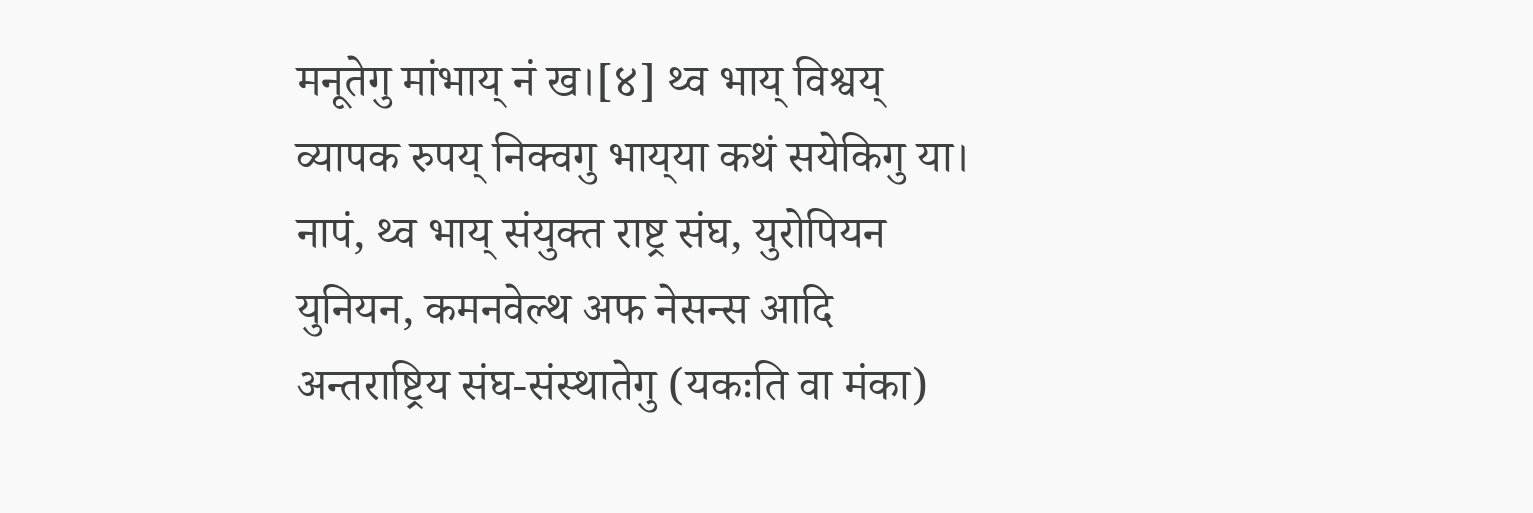मनूतेगु मांभाय् नं ख।[४] थ्व भाय् विश्वय् व्यापक रुपय् निक्वगु भाय्‌या कथं सयेकिगु या। नापं, थ्व भाय् संयुक्त राष्ट्र संघ, युरोपियन युनियन, कमनवेल्थ अफ नेसन्स आदि अन्तराष्ट्रिय संघ-संस्थातेगु (यकःति वा मंका)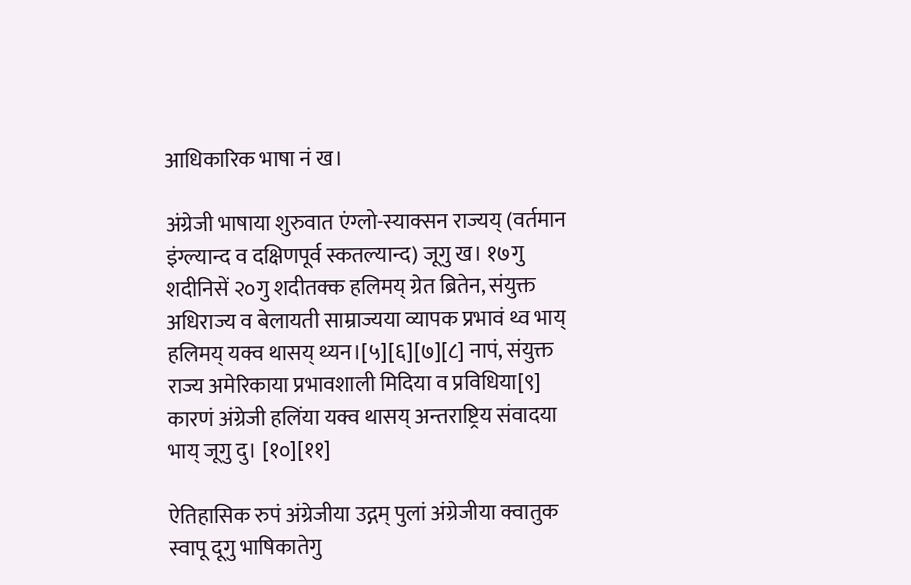आधिकारिक भाषा नं ख।

अंग्रेजी भाषाया शुरुवात एंग्लो-स्याक्सन राज्यय् (वर्तमान इंग्ल्यान्द व दक्षिणपूर्व स्कतल्यान्द) जूगु ख। १७गु शदीनिसें २०गु शदीतक्क हलिमय् ग्रेत ब्रितेन, संयुक्त अधिराज्य व बेलायती साम्राज्यया व्यापक प्रभावं थ्व भाय् हलिमय् यक्व थासय् थ्यन।[५][६][७][८] नापं, संयुक्त राज्य अमेरिकाया प्रभावशाली मिदिया व प्रविधिया[९] कारणं अंग्रेजी हलिंया यक्व थासय् अन्तराष्ट्रिय संवादया भाय् जूगु दु। [१०][११]

ऐतिहासिक रुपं अंग्रेजीया उद्गम् पुलां अंग्रेजीया क्वातुक स्वापू दूगु भाषिकातेगु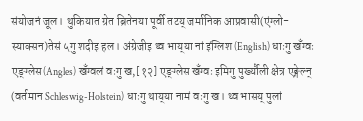संयोजनं जूल। थुकियात ग्रेत ब्रितेनया पूर्वी तटय् जर्मानिक आप्रवासी(एंग्लो-स्याक्सन)तेसं ५गु शदीइ हल। अंग्रेजीइ थ्व भाय्‌या नां इंग्लिश (English) धाःगु खँग्वः एङ्ग्लेस(Angles) खँग्वलं वःगु ख,[१२] एङ्ग्लेस खँग्वः इमिगु पुर्ख्यौली क्षेत्र एङ्गेल्न् (वर्तमान Schleswig-Holstein) धाःगु थाय्‌या नामं वःगु ख। थ्व भासय् पुलां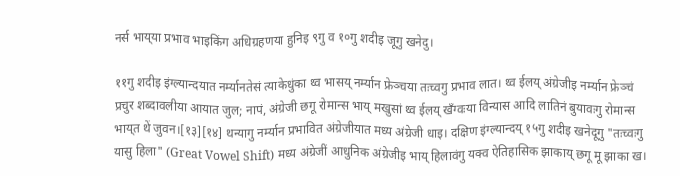नर्स भाय्‌या प्रभाव भाइकिंग अधिग्रहणया हुनिइ ९गु व १०गु शदीइ जूगु खनेदु।

११गु शदीइ इंग्ल्यान्दयात नर्म्यानतेसं त्याकेधुंका थ्व भासय् नर्म्यान फ्रेञ्चया तःच्वगु प्रभाव लात। थ्व ईलय् अंग्रेजीइ नर्म्यान फ्रेञ्चं प्रचुर शब्दावलीया आयात जुल; नापं, अंग्रेजी छगू रोमान्स भाय्‌ मखुसां थ्व ईलय् खँग्वःया विन्यास आदि लातिनं बुयावःगु रोमान्स भाय्‌त थें जुवन।[१३][१४] थन्यागु नर्म्यान प्रभावित अंग्रेजीयात मध्य अंग्रेजी धाइ। दक्षिण इंग्ल्यान्दय् १५गु शदीइ खनेदूगु "तःच्वःगु यासु हिला" (Great Vowel Shift) मध्य अंग्रेजीं आधुनिक अंग्रेजीइ भाय्‌ हिलावंगु यक्व ऐतिहासिक झाकाय् छगू मू झाका ख।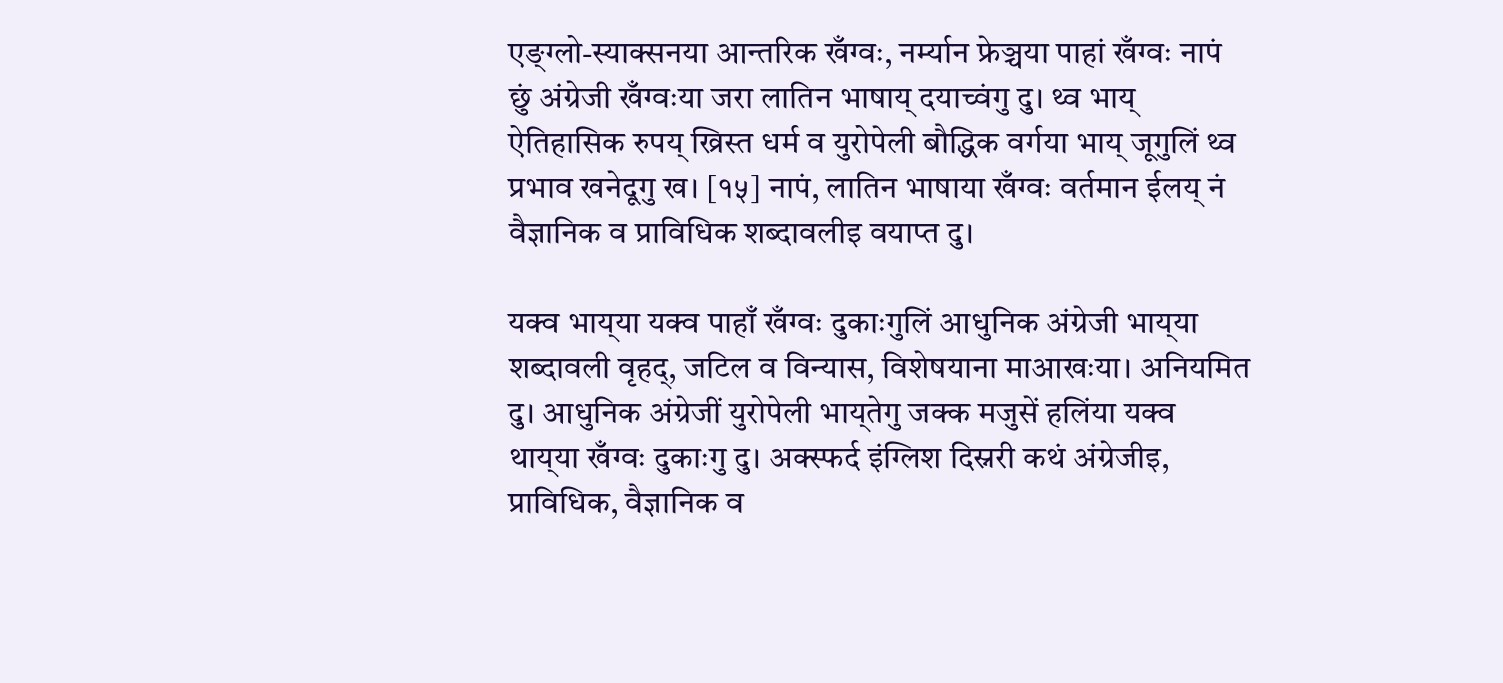एङ्ग्लो-स्याक्सनया आन्तरिक खँग्वः, नर्म्यान फ्रेञ्चया पाहां खँग्वः नापं छुं अंग्रेजी खँग्वःया जरा लातिन भाषाय् दयाच्वंगु दु। थ्व भाय् ऐतिहासिक रुपय् ख्रिस्त धर्म व युरोपेली बौद्धिक वर्गया भाय्‌ जूगुलिं थ्व प्रभाव खनेदूगु ख। [१५] नापं, लातिन भाषाया खँग्वः वर्तमान ईलय् नं वैज्ञानिक व प्राविधिक शब्दावलीइ वयाप्त दु।

यक्व भाय्‌या यक्व पाहाँ खँग्वः दुकाःगुलिं आधुनिक अंग्रेजी भाय्‌या शब्दावली वृहद्, जटिल व विन्यास, विशेषयाना माआखःया। अनियमित दु। आधुनिक अंग्रेजीं युरोपेली भाय्‌तेगु जक्क मजुसें हलिंया यक्व थाय्‌या खँग्वः दुकाःगु दु। अक्स्फर्द इंग्लिश दिस्नरी कथं अंग्रेजीइ, प्राविधिक, वैज्ञानिक व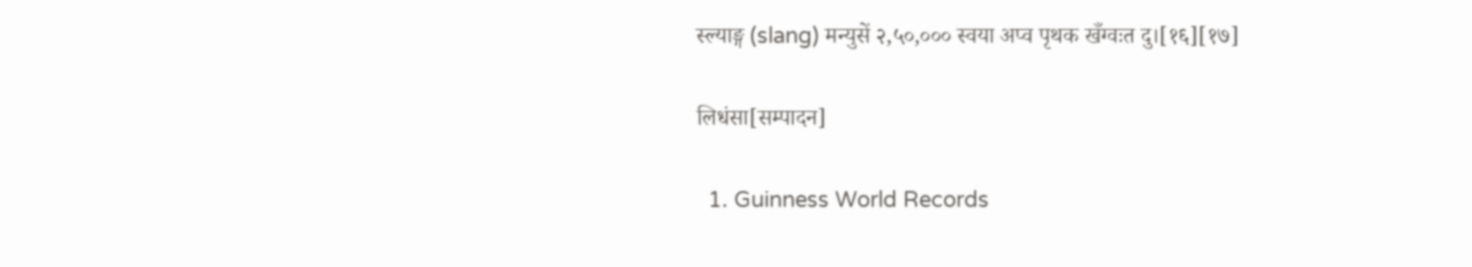स्ल्याङ्ग (slang) मन्युसें २,५०,००० स्वया अप्व पृथक खँग्वःत दु।[१६][१७]

लिधंसा[सम्पादन]

  1. Guinness World Records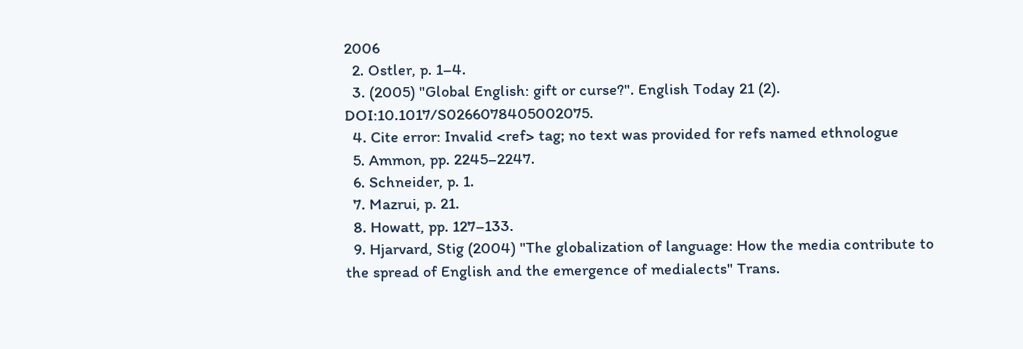2006
  2. Ostler, p. 1–4.
  3. (2005) "Global English: gift or curse?". English Today 21 (2). DOI:10.1017/S0266078405002075.
  4. Cite error: Invalid <ref> tag; no text was provided for refs named ethnologue
  5. Ammon, pp. 2245–2247.
  6. Schneider, p. 1.
  7. Mazrui, p. 21.
  8. Howatt, pp. 127–133.
  9. Hjarvard, Stig (2004) "The globalization of language: How the media contribute to the spread of English and the emergence of medialects" Trans.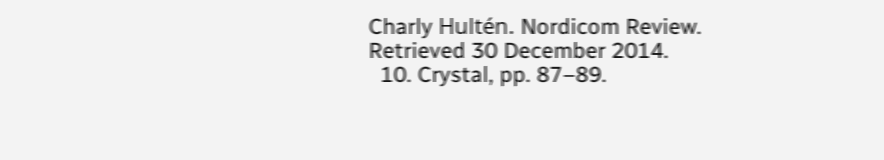Charly Hultén. Nordicom Review. Retrieved 30 December 2014.
  10. Crystal, pp. 87–89.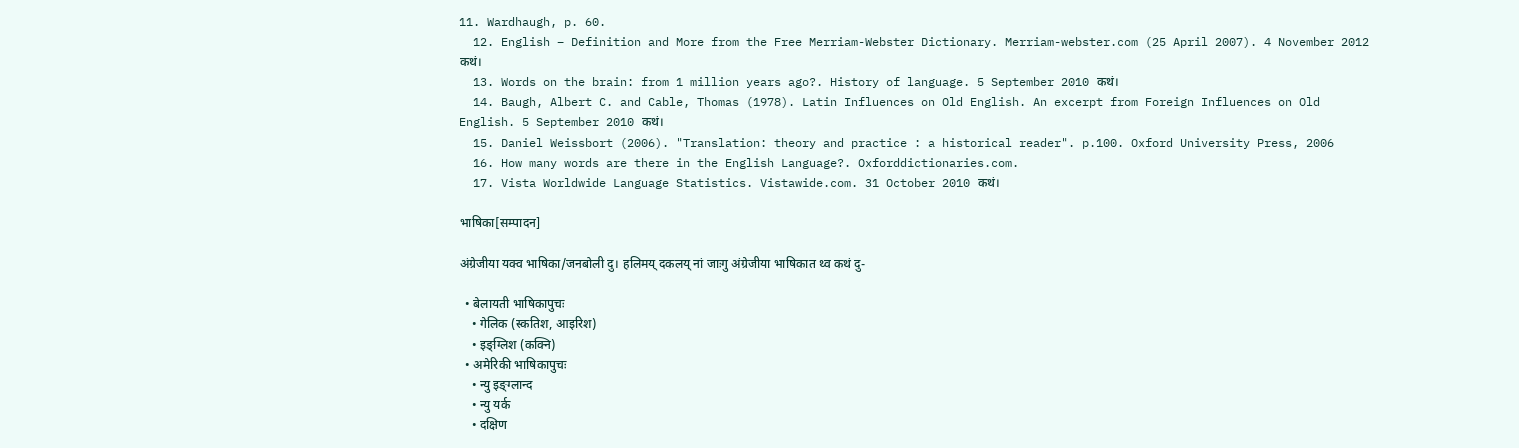11. Wardhaugh, p. 60.
  12. English – Definition and More from the Free Merriam-Webster Dictionary. Merriam-webster.com (25 April 2007). 4 November 2012 कथं।
  13. Words on the brain: from 1 million years ago?. History of language. 5 September 2010 कथं।
  14. Baugh, Albert C. and Cable, Thomas (1978). Latin Influences on Old English. An excerpt from Foreign Influences on Old English. 5 September 2010 कथं।
  15. Daniel Weissbort (2006). "Translation: theory and practice : a historical reader". p.100. Oxford University Press, 2006
  16. How many words are there in the English Language?. Oxforddictionaries.com.
  17. Vista Worldwide Language Statistics. Vistawide.com. 31 October 2010 कथं।

भाषिका[सम्पादन]

अंग्रेजीया यक्व भाषिका/जनबोली दु। हलिमय् दकलय् नां जाःगु अंग्रेजीया भाषिकात थ्व कथं दु-

  • बेलायती भाषिकापुचः
    • गेलिक (स्कतिश, आइरिश)
    • इङ्ग्लिश (कक्नि)
  • अमेरिकी भाषिकापुचः
    • न्यु इङ्ग्लान्द
    • न्यु यर्क
    • दक्षिण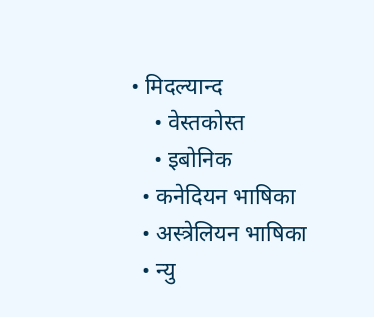• मिदल्यान्द
    • वेस्तकोस्त
    • इबोनिक
  • कनेदियन भाषिका
  • अस्त्रेलियन भाषिका
  • न्यु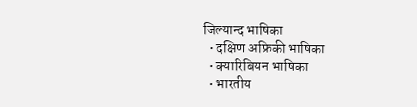जिल्यान्द भाषिका
  • दक्षिण अफ्रिकी भाषिका
  • क्यारिबियन भाषिका
  • भारतीय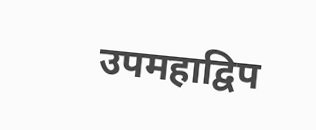उपमहाद्विप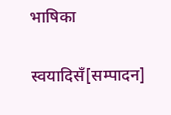भाषिका

स्वयादिसँ[सम्पादन]